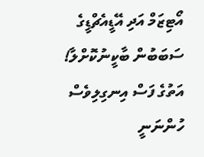އޯޓިޒަމް އަދި އޭޑީއެޗްޑީގެ ސަބަބުން ބާކީނުކޮށްލާ!
އަތުގެ ފަސް އިނގިލިވެސް ހުންނަނީ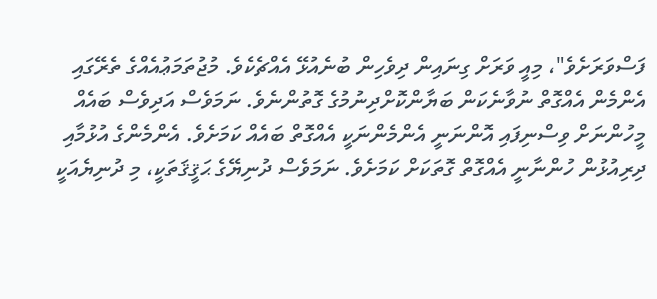ފަސްވަރަށެވެ"، މިއީ ވަރަށް ގިނައިން ދިވެހިން ބުނެއުޅޭ އެއްޗެކެވެ. މުޖުތަމަޢުއެއްގެ ތެރޭގައި އެންމެން އެއްގޮތް ނުވާނެކަން ބަޔާންކޮށްދިނުމުގެ ގޮތުންނެވެ. ނަމަވެސް އަދިވެސް ބައެއް މީހުންނަށް ވިސްނިފައި އޮންނަނީ އެންމެންނަކީ އެއްގޮތް ބައެއް ކަމަށެވެ. އެންމެންގެ އުޅުމާއި ދިރިއުޅުން ހުންނާނީ އެއްގޮތް ގޮތަކަށް ކަމަށެވެ. ނަމަވެސް ދުނިޔޭގެ ޙަޤީޤަތަކީ، މި ދުނިޔެއަކީ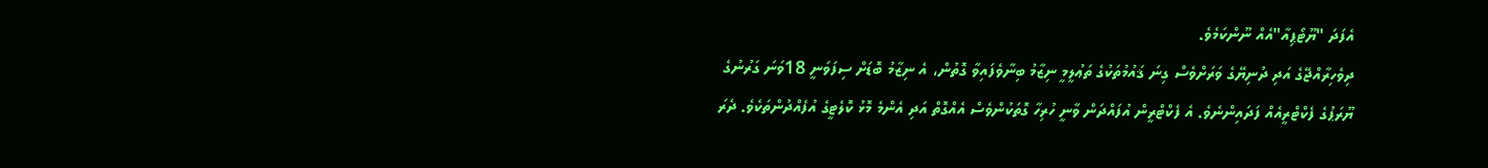އެފަދަ "ޔޫޓޯޕިއާ"އެއް ނޫންކަމެވެ.
ދިވެހިރާއްޖޭގެ އަދި ދުނިޔޭގެ ވަރަށްވެސް ގިނަ ޤައުމުތަކުގެ ތަޢުލީމީ ނިޒާމު ބިނާވެފައިވާ ގޮތުން، އެ ނިޒާމު ބޮޑަށް ސިފަވަނީ 18ވަނަ ގަރުނުގެ ޔޫރަޕުގެ ފެކްޓްރީއެއް ފަދައިންނެވެ. އެ ފެކްޓްރީން އުފައްދަން ވާނީ ހުރިހާ ގޮތަކުންވެސް އެއްގޮތް އަދި އެންމެ މޮޅު ކޮލެޓީގެ އުފެއްދުންތަކެވެ. ދެރަ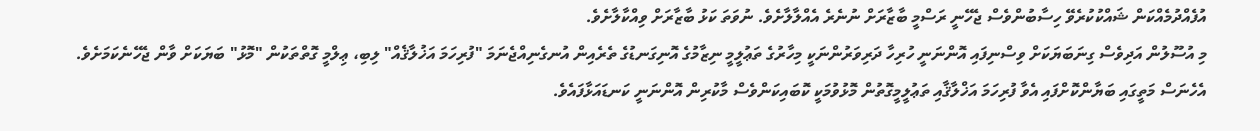އުފެއްދުމެއްކަން ޝައްކުކުރެވޭ ހިސާބުންވެސް ޖެހޭނީ ރަސްމީ ބާޒާރަށް ނުނެރެ އެއްލާލާށެވެ. ނުވަތަ ކަޅު ބާޒާރަށް ވިއްކާލާށެވެ.
މި އުސޫލުން އަދިވެސް ގިނަބަޔަކަށް ވިސްނިފައި އޮންނަނީ ހުރިހާ ދަރިވަރުންނަކީ މިހާރުގެ ތަޢުލީމީ ނިޒާމުގެ އޮނިގަނޑުގެ ތެރެއިން އުނގެނިއްޖެނަމަ "ފުރިހަމަ އަޚުލާޤެއް" ލިބި، ޢިލްމީ ގޮތްތަކުން "މޮޅު" ބަޔަކަށް ވާން ޖެހޭނެކަމަށެވެ. އެހެނަސް މަތީގައި ބަޔާންކޮށްފައި އެވާ ފުރިހަމަ އަޚްލާޤާއި ތަޢުލީމީގޮތުން މޮޅުވުމަކީ ކޮބައިކަންވެސް މާކުރިން އޮންނަނީ ކަނޑައަޅާފައެވެ.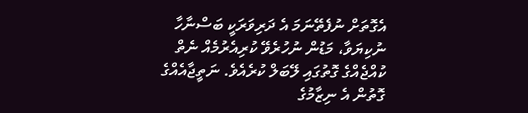އެގޮތަށް ނުފެތޭނަމަ އެ ދަރިވަރަކީ ބަސްނާހާ ނުކިޔަވާ، މަޑުން ނުހުރެވޭ ކުރިއެރުމެއް ނެތް ކުއްޖެއްގެ ގޮތުގައި ލޭބަލް ކުރެއެވެ. ނަތީޖާއެއްގެ ގޮތުން އެ ނިޒާމުގެ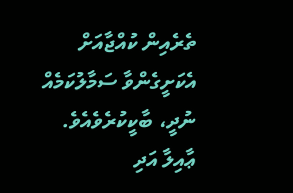ތެރެއިން ކުއްޖާއަށް އެކަށީގެންވާ ސަމާލުކަމެއް ނުދީ، ބާކީކުރެވެއެވެ. ޢާއިލާ އަދި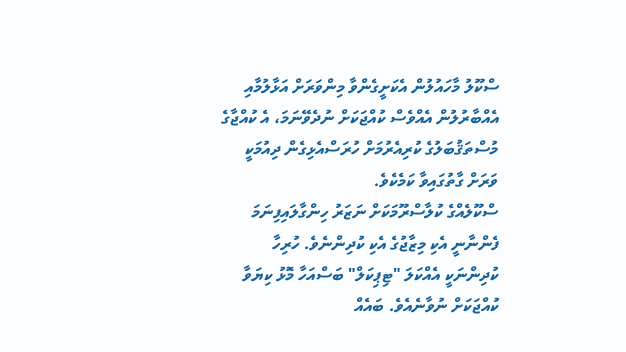ސްކޫލު މާހައުލުން އެކަށީގެންވާ މިންވަރަށް އަޅާލުމާއި އެއްބާރުލުން އެއްވެސް ކުއްޖަކަށް ނުދެވޭނަމަ، އެ ކުއްޖާގެ މުސްތަޤުބަލުގެ ކުރިއެރުމަށް ހުރަސްއެޅިގެން ދިއުމަކީ ވަރަށް ގާތުގައިވާ ކަމެކެވެ.
ސްކޫލެއްގެ ކުލާސްރޫމަކަށް ނަޒަރު ހިންގާލައިފިނަމަ ފެންނާނީ އެކި މިޒާޖުގެ އެކި ކުދިންނެވެ. ހުރިހާ ކުދިންނަކީ އެއްކަލަ "ޓިޕިކަލް" ބަސްއަހާ މޮޅު ކިޔަވާ ކުއްޖަކަށް ނުވާނެއެވެ. ބައެއް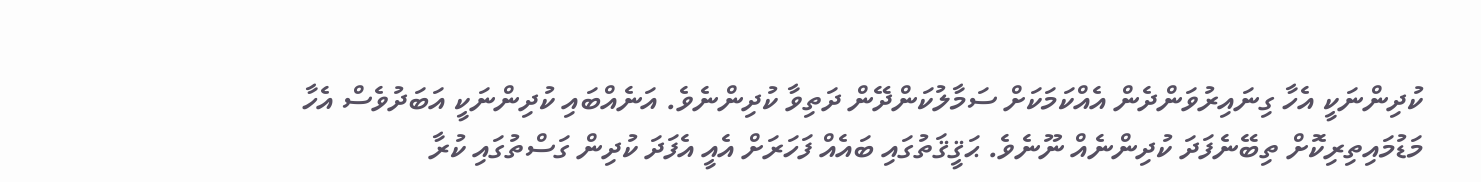ކުދިންނަކީ އެހާ ގިނައިރުވަންދެން އެއްކަމަކަށް ސަމާލުކަންދޭން ދަތިވާ ކުދިންނެވެ. އަނެއްބައި ކުދިންނަކީ އަބަދުވެސް އެހާ މަޑުމައިތިރިކޮށް ތިބޭނެފަދަ ކުދިންނެއް ނޫނެވެ. ޙަޤީޤަތުގައި ބައެއް ފަހަރަށް އެއީ އެފަދަ ކުދިން ގަސްތުގައި ކުރާ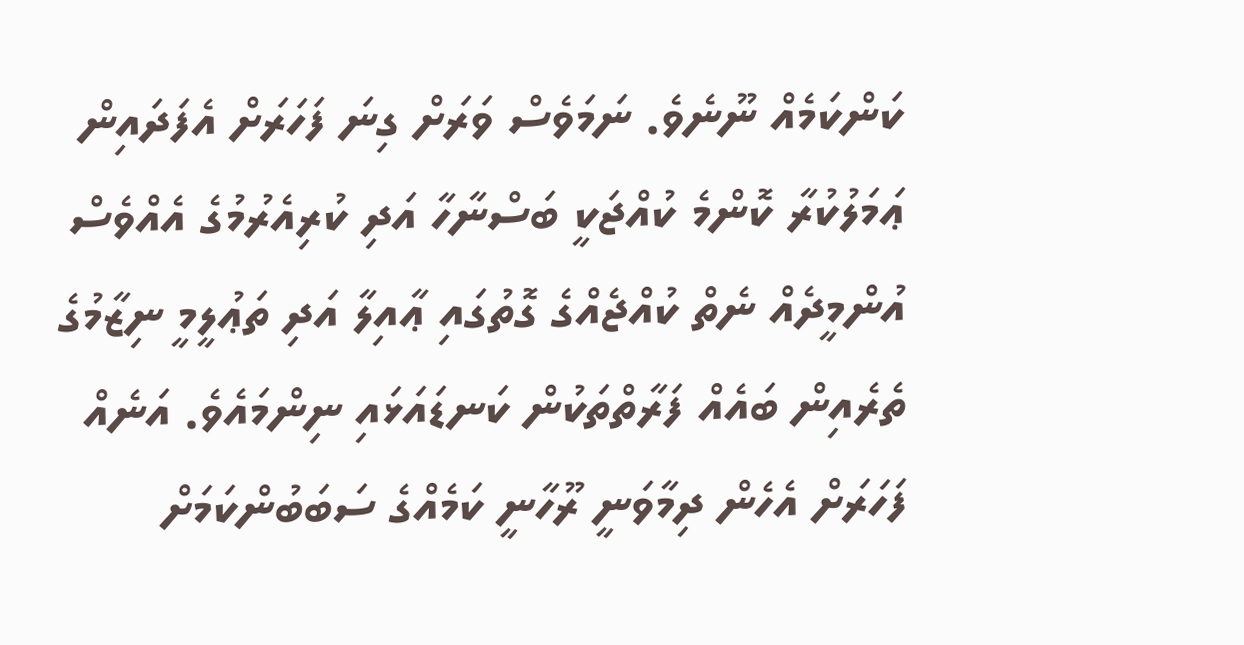ކަންކަމެއް ނޫނެވެ. ނަމަވެސް ވަރަށް ގިނަ ފަހަރަށް އެފަދައިން ޢަމަލުކުރާ ކޮންމެ ކުއްޖަކީ ބަސްނާހާ އަދި ކުރިއެރުމުގެ އެއްވެސް އުންމީދެއް ނެތް ކުއްޖެއްގެ ގޮތުގައި ޢާއިލާ އަދި ތަޢުލީމީ ނިޒާމުގެ ތެރެއިން ބައެއް ފަރާތްތަކުން ކަނޑައަޅައި ނިންމައެވެ. އަނެއް ފަހަރަށް އެހެން ދިމާވަނީ ރޫހާނީ ކަމެއްގެ ސަބަބުންކަމަށް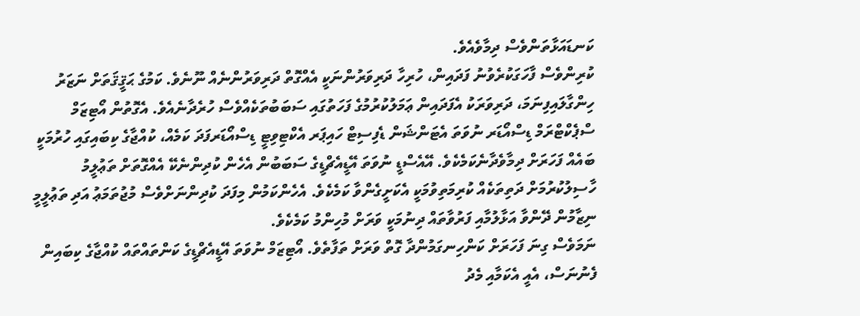ކަނޑައަޅާތަންވެސް ދިމާވެއެވެ.
ކުރިންވެސް ފާހަގަކުރެވުނު ފަދައިން، ހުރިހާ ދަރިވަރުންނަކީ އެއްގޮތް ދަރިވަރުންނެއް ނޫނެވެ. ކަމުގެ ޙަޤީޤަތަށް ނަޒަރު ހިންގާލައިފިނަމަ، ދަރިވަރަކު އެފަދައިން ޢަމަލުކުރުމުގެ ފަހަތުގައި ސަބަބުތަކެއްވެސް ހުރެދާނެއެވެ. އެގޮތުން އޯޓިޒަމް ސްޕެކްޓްރަމް ޑިސްއޯޑަރ ނުވަތަ އެޓަންޝަން ޑެފިސިޓް ހައިޕަރ އެކްޓިވިޓީ ޑިސްއޯޑަރފަދަ ކަމެއް، ކުއްޖާގެ ކިބައިގައި ހުރުމަކީ ބައެއް ފަހަރަށް ދިމާވެދާނެކަމެކެވެ. އޭއެސްޑީ ނުވަތަ އޭޑީއެޗްޑީގެ ސަބަބުން އެހެން ކުދިންނެކޭ އެއްގޮތަށް ތަޢުލީމު ހާސިލުކުރުމަށް ދަތިތަކެއް ކުރިމަތިވުމަކީ އެކަށީގެންވާ ކަމެކެވެ. އެހެންކަމުން މިފަދަ ކުދިންނަށްވެސް މުޖުތަމަޢު އަދި ތަޢުލީމީ ނިޒާމުން ދޭންވާ އަޅާލުމާއި ފަރުވާތައް ދިނުމަކީ ވަރަށް މުހިންމު ކަމެކެވެ.
ނަމަވެސް ގިނަ ފަހަރަށް ކަންހިނގަމުންދާ ގޮތް ވަރަށް ތަފާތެވެ. އޯޓިޒަމް ނުވަތަ އޭޑީއެޗްޑީގެ ކަންތައްތައް ކުއްޖާގެ ކިބައިން ފެނުނަސް، އެއީ އެކަމާއި މެދު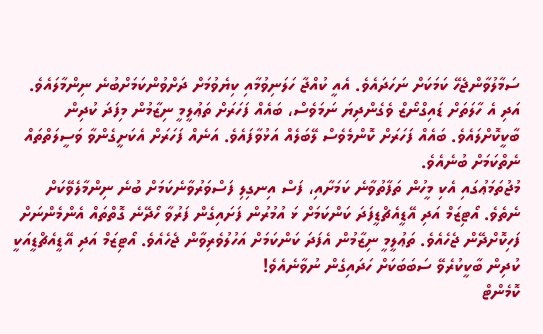ސަމާލުވާންޖެހޭ ކަމަކަށް ނަހަދައެވެ. އެއީ ކުއްޖާ ހަލަނިވުމާއި ކިޔެވުމަށް ދަށްވުންކަމަށްބުނެ ނިންމާލައެވެ. އަދި އެ ހާލަތަށް ޑައިގްނޯޒް ވެގެންދިޔަ ނަމަވެސް، ބައެއް ފަހަރަށް ތަޢުލީމީ ނިޒާމުން މިފަދަ ކުދިން ބާކީކޮށްލައެވެ. ބައެއް ފަހަރަށް ކޮންމެވެސް ލޭބަލެއް އަޅުވާފައެވެ. އަނެއް ފަހަރަށް އެކަށީގެންވާ ވަސީލަތްތައް ނެތްކަމަށް ބުނެއެވެ.
މުޖުތަމަޢުގައި އެކި މީހުން ތަފާތުވާނެ ކަމަށާއި، ފަސް އިނގިލި ފަސްވަރުވާނެކަމަށް ބުނެ ނިންމާލެވޭކަށް ނެތެވެ. އޯޓިޒަމް އަދި އޭޑީއެޗްޑީފަދަ ކަންކަމަށް ޅަ އުމުރުން ފަށައިގެން ފަރުވާ ހޯދޭނެ ގޮތްތައް އެންމެންނަށް ފަހިކޮށްދޭން ޖެހެއެވެ. ތަޢުލީމީ ނިޒާމުން އެފަދަ ކަންކަމަށް އަހުލުވެރިވާން ޖެހެއެވެ. އޯޓިޒަމް އަދި އޭޑީއެޗްޑީއަކީ ކުދިން ބާކީކުރެވޭ ސަބަބަކަށް ހަދައިގެން ނުވާނެއެވެ!
ކޮމެންޓް